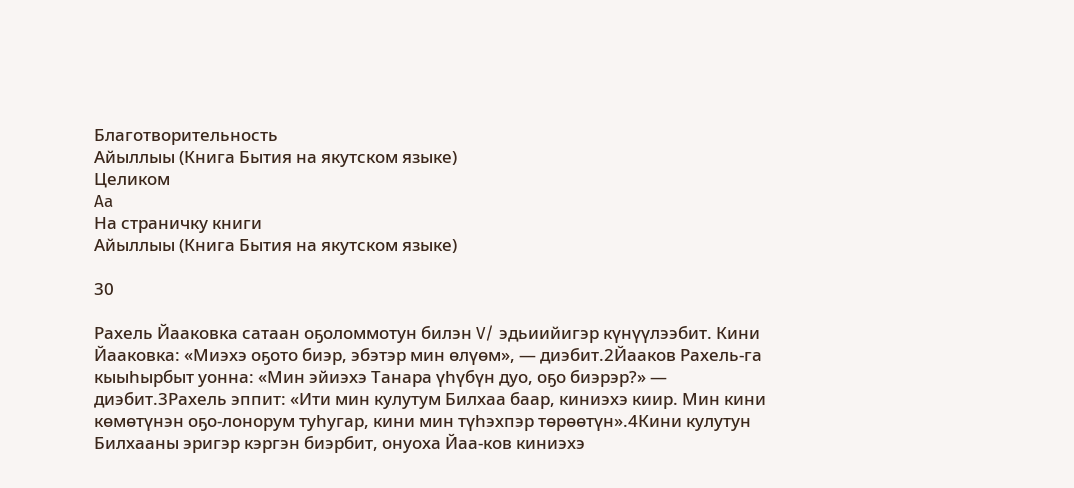Благотворительность
Айыллыы (Книга Бытия на якутском языке)
Целиком
Aa
На страничку книги
Айыллыы (Книга Бытия на якутском языке)

30

Рахель Йааковка сатаан оҕоломмотун билэн V/ эдьиийигэр күнүүлээбит. Кини Йааковка: «Миэхэ оҕото биэр, эбэтэр мин өлүөм», — диэбит.2Йааков Рахель-га кыыһырбыт уонна: «Мин эйиэхэ Танара үһүбүн дуо, оҕо биэрэр?» — диэбит.3Рахель эппит: «Ити мин кулутум Билхаа баар, киниэхэ киир. Мин кини көмөтүнэн оҕо-лонорум туһугар, кини мин түһэхпэр төрөөтүн».4Кини кулутун Билхааны эригэр кэргэн биэрбит, онуоха Йаа-ков киниэхэ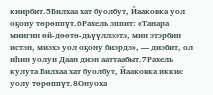киирбит.5Билхаа хат буолбут, Йааковка уол оҕону төрөппүт.6Рахель эппит: «Танара миигин өй-дөөтө-дьүүллээтэ, мин этэрбин истэн, миэхэ уол оҕону биэрдэ», — диэбит, ол иһин уолун Даан диэн ааттаабыт.7Рахель кулута Билхаа хат буолбут, Йааковка иккис уолу төрөппүт.8Онуоха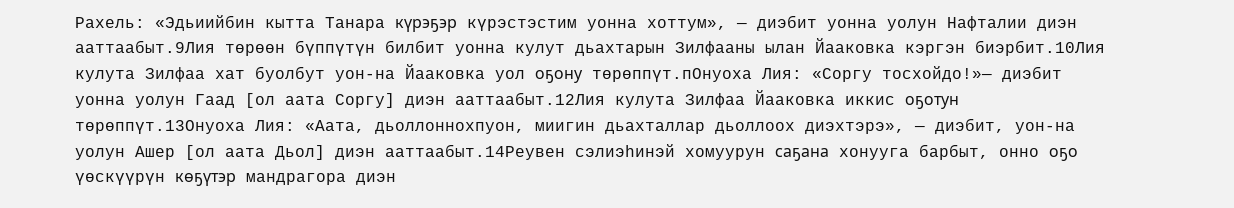Рахель: «Эдьиийбин кытта Танара күрэҕэр күрэстэстим уонна хоттум», — диэбит уонна уолун Нафталии диэн ааттаабыт.9Лия төрөөн бүппүтүн билбит уонна кулут дьахтарын Зилфааны ылан Йааковка кэргэн биэрбит.10Лия кулута Зилфаа хат буолбут уон-на Йааковка уол оҕону төрөппүт.пОнуоха Лия: «Соргу тосхойдо!»— диэбит уонна уолун Гаад [ол аата Соргу] диэн ааттаабыт.12Лия кулута Зилфаа Йааковка иккис оҕотун төрөппүт.13Онуоха Лия: «Аата, дьоллоннохпуон, миигин дьахталлар дьоллоох диэхтэрэ», — диэбит, уон-на уолун Ашер [ол аата Дьол] диэн ааттаабыт.14Реувен сэлиэһинэй хомуурун саҕана хонууга барбыт, онно оҕо үөскүүрүн көҕүтэр мандрагора диэн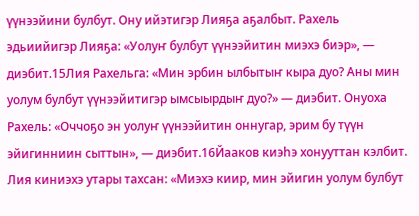үүнээйини булбут. Ону ийэтигэр Лияҕа аҕалбыт. Рахель эдьиийигэр Лияҕа: «Уолуҥ булбут үүнээйитин миэхэ биэр», — диэбит.15Лия Рахельга: «Мин эрбин ылбытыҥ кыра дуо? Аны мин уолум булбут үүнээйитигэр ымсыырдыҥ дуо?» — диэбит. Онуоха Рахель: «Оччоҕо эн уолуҥ үүнээйитин оннугар, эрим бу түүн эйигинниин сыттын», — диэбит.16Йааков киэһэ хонууттан кэлбит. Лия киниэхэ утары тахсан: «Миэхэ киир, мин эйигин уолум булбут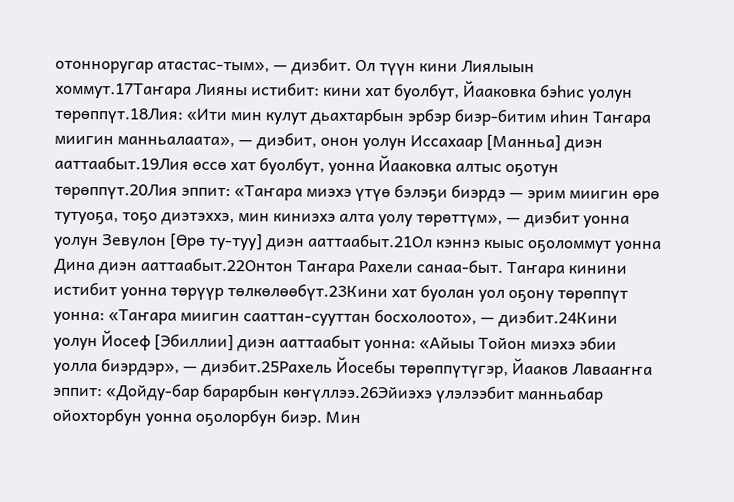отонноругар атастас-тым», — диэбит. Ол түүн кини Лиялыын хоммут.17Таҥара Лияны истибит: кини хат буолбут, Йааковка бэһис уолун төрөппүт.18Лия: «Ити мин кулут дьахтарбын эрбэр биэр-битим иһин Таҥара миигин манньалаата», — диэбит, онон уолун Иссахаар [Манньа] диэн ааттаабыт.19Лия өссө хат буолбут, уонна Йааковка алтыс оҕотун төрөппүт.20Лия эппит: «Таҥара миэхэ үтүө бэлэҕи биэрдэ — эрим миигин өрө тутуоҕа, тоҕо диэтэххэ, мин киниэхэ алта уолу төрөттүм», — диэбит уонна уолун Зевулон [Өрө ту-туу] диэн ааттаабыт.21Ол кэннэ кыыс оҕоломмут уонна Дина диэн ааттаабыт.22Онтон Таҥара Рахели санаа-быт. Таҥара кинини истибит уонна төрүүр төлкөлөөбүт.23Кини хат буолан уол оҕону төрөппүт уонна: «Таҥара миигин сааттан-сууттан босхолоото», — диэбит.24Кини уолун Йосеф [Эбиллии] диэн ааттаабыт уонна: «Айыы Тойон миэхэ эбии уолла биэрдэр», — диэбит.25Рахель Йосебы төрөппүтүгэр, Йааков Лавааҥҥа эппит: «Дойду-бар барарбын көҥүллээ.26Эйиэхэ үлэлээбит манньабар ойохторбун уонна оҕолорбун биэр. Мин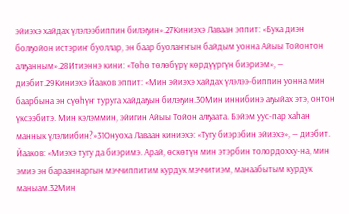эйиэхэ хайдах үлэлээбиппин билэҕин».27Киниэхэ Лаваан эппит: «Бука диэн болҕойон истэриҥ буоллар, эн баар буолаҥҥын байдым уонна Айыы Тойонтон алҕанным».28Итиэннэ кини: «Төһө төлөбүрү көрдүүргүн биэриэм», — диэбит.29Киниэхэ Йааков эппит: «Мин эйиэхэ хайдах үлэлээ-биппин уонна мин баарбына эн сүөһүҥ туруга хайдаҕын билэҕин.30Мин иннибинэ аҕыйах этэ, онтон үксээбитэ. Мин кэлэммин, эйигин Айыы Тойон алҕаата. Бэйэм уус-пар хаһан маннык үлэлиибин?»31Онуоха Лаваан киниэхэ: «Тугу биэрэбин эйиэхэ», — диэбит. Йааков: «Миэхэ тугу да биэримэ. Арай, өскөтүн мин этэрбин толордохху-на, мин эмиэ эн барааннаргын мэччиппитим курдук мэччитиэм, манаабытым курдук маныам.32Мин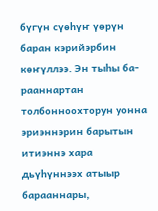бүгүн сүөһүҥ үөрүн баран кэрийэрбин көҥүллээ. Эн тыһы ба-рааннартан толбонноохторун уонна эриэннэрин барытын итиэннэ хара дьүһүннээх атыыр барааннары,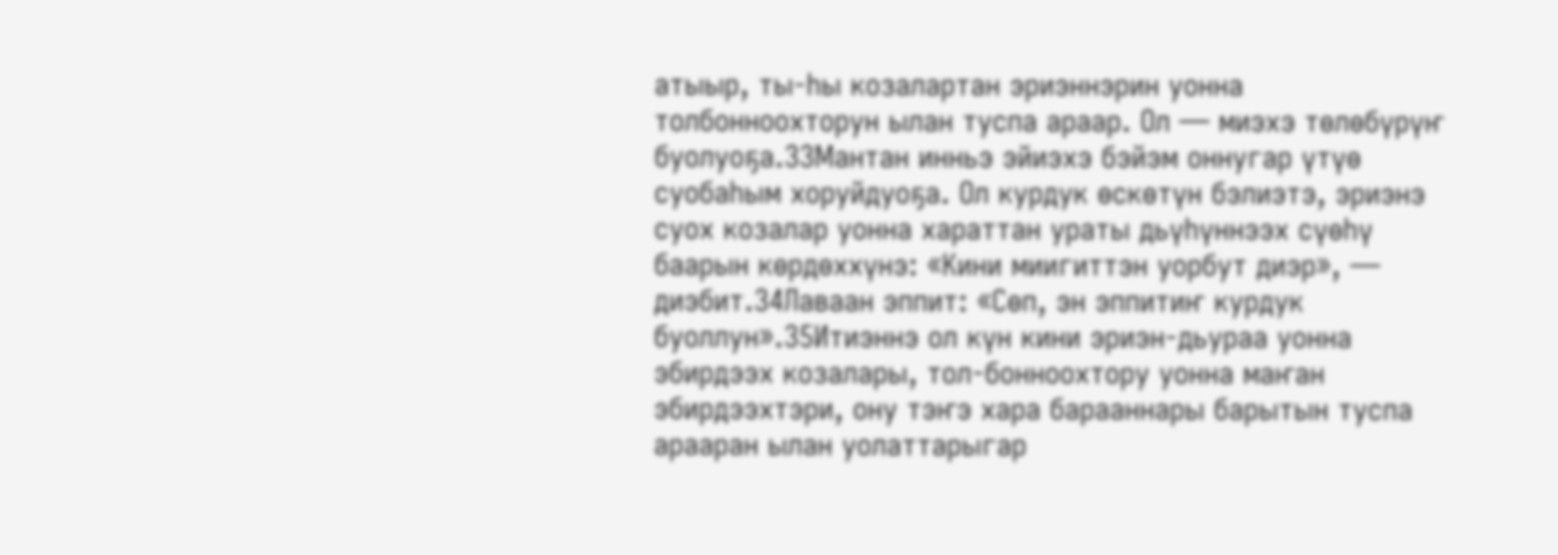атыыр, ты-һы козалартан эриэннэрин уонна толбонноохторун ылан туспа араар. Ол — миэхэ төлөбүрүҥ буолуоҕа.33Мантан инньэ эйиэхэ бэйэм оннугар үтүө суобаһым хоруйдуоҕа. Ол курдук өскөтүн бэлиэтэ, эриэнэ суох козалар уонна хараттан ураты дьүһүннээх сүөһү баарын көрдөххүнэ: «Кини миигиттэн уорбут диэр», — диэбит.34Лаваан эппит: «Сөп, эн эппитиҥ курдук буоллун».35Итиэннэ ол күн кини эриэн-дьураа уонна эбирдээх козалары, тол-бонноохтору уонна маҥан эбирдээхтэри, ону тэҥэ хара барааннары барытын туспа арааран ылан уолаттарыгар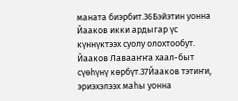маната биэрбит.36Бэйэтин уонна Йааков икки ардыгар үс күннүктээх суолу олохтообут. Йааков Лавааҥҥа хаал-быт сүөһүнү көрбүт.37Йааков тэтиҥи, эриэхэлээх маһы уонна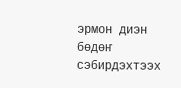эрмон диэн бөдөҥ сэбирдэхтээх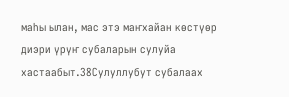маһы ылан, мас этэ маҥхайан көстүөр диэри үрүҥ субаларын сулуйа хастаабыт.38Сулуллубут субалаах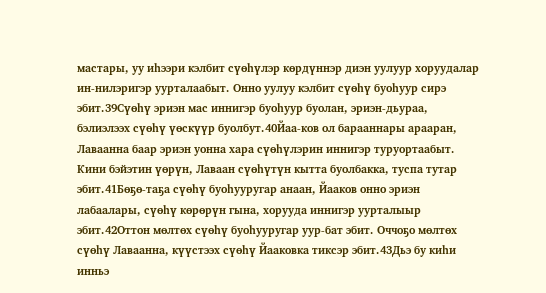мастары, уу иһээри кэлбит сүөһүлэр көрдүннэр диэн уулуур хоруудалар ин-нилэригэр уурталаабыт. Онно уулуу кэлбит сүөһү буоһуур сирэ эбит.39Сүөһү эриэн мас иннигэр буоһуур буолан, эриэн-дьураа, бэлиэлээх сүөһү үөскүүр буолбут.40Йаа-ков ол барааннары арааран, Лаваанна баар эриэн уонна хара сүөһүлэрин иннигэр туруортаабыт. Кини бэйэтин үөрүн, Лаваан сүөһүтүн кытта буолбакка, туспа тутар эбит.41Бөҕө-таҕа сүөһү буоһууругар анаан, Йааков онно эриэн лабаалары, сүөһү көрөрүн гына, хорууда иннигэр уурталыыр эбит.42Оттон мөлтөх сүөһү буоһууругар уур-бат эбит. Оччоҕо мөлтөх сүөһү Лаваанна, күүстээх сүөһү Йааковка тиксэр эбит.43Дьэ бу киһи инньэ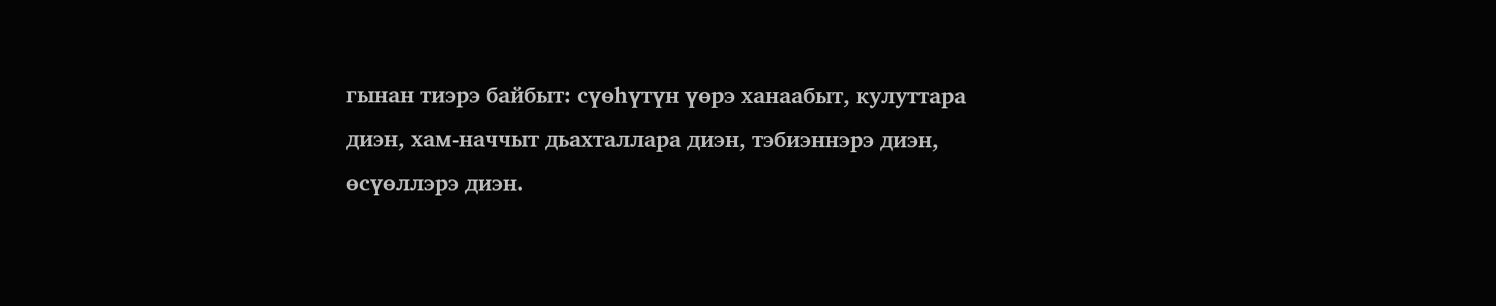гынан тиэрэ байбыт: сүөһүтүн үөрэ ханаабыт, кулуттара диэн, хам-наччыт дьахталлара диэн, тэбиэннэрэ диэн, өсүөллэрэ диэн.